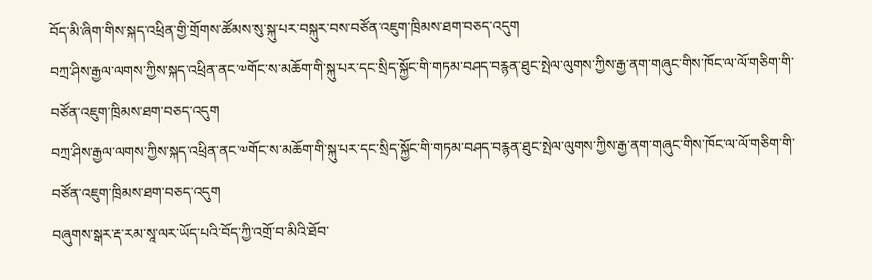བོད་མི་ཞིག་གིས་སྐད་འཕྲིན་གྱི་གྲོགས་ཚོམས་སུ་སྐུ་པར་བསྐུར་བས་བཙོན་འཇུག་ཁྲིམས་ཐག་བཅད་འདུག
བཀྲ་ཤིས་རྒྱལ་ལགས་ཀྱིས་སྐད་འཕྲིན་ནང་༧གོང་ས་མཆོག་གི་སྐུ་པར་དང་སྲིད་སྐྱོང་གི་གཏམ་བཤད་བརྙན་ཐུང་སྤེལ་ལུགས་ཀྱིས་རྒྱ་ནག་གཞུང་གིས་ཁོང་ལ་ལོ་གཅིག་གི་བཙོན་འཇུག་ཁྲིམས་ཐག་བཅད་འདུག
བཀྲ་ཤིས་རྒྱལ་ལགས་ཀྱིས་སྐད་འཕྲིན་ནང་༧གོང་ས་མཆོག་གི་སྐུ་པར་དང་སྲིད་སྐྱོང་གི་གཏམ་བཤད་བརྙན་ཐུང་སྤེལ་ལུགས་ཀྱིས་རྒྱ་ནག་གཞུང་གིས་ཁོང་ལ་ལོ་གཅིག་གི་བཙོན་འཇུག་ཁྲིམས་ཐག་བཅད་འདུག
བཞུགས་སྒར་རྡ་རམ་སཱ་ལར་ཡོད་པའི་བོད་ཀྱི་འགྲོ་བ་མིའི་ཐོབ་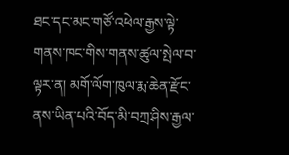ཐང་དང་མང་གཙོ་འཕེལ་རྒྱས་ལྟེ་གནས་ཁང་གིས་གནས་ཚུལ་སྤེལ་བ་ལྟར་ན། མགོ་ལོག་ཁུལ་རྨ་ཆེན་རྫོང་ནས་ཡིན་པའི་བོད་མི་བཀྲ་ཤིས་རྒྱལ་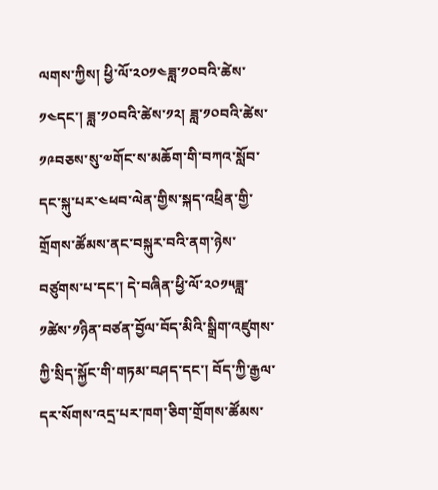ལགས་ཀྱིས། ཕྱི་ལོ་༢༠༡༤ཟླ་༡༠བའི་ཚེས་༡༤དང་། ཟླ་༡༠བའི་ཚེས་༡༢། ཟླ་༡༠བའི་ཚེས་༡༩བཅས་སུ་༧གོང་ས་མཆོག་གི་བཀའ་སློབ་དང་སྐུ་པར་༤ཕབ་ལེན་གྱིས་སྐད་འཕྲིན་གྱི་གྲོགས་ཚོམས་ནང་བསྐུར་བའི་ནག་ཉེས་བཙུགས་པ་དང་། དེ་བཞིན་ཕྱི་ལོ་༢༠༡༥ཟླ་༡ཚེས་༡ཉིན་བཙན་བྱོལ་བོད་མིའི་སྒྲིག་འཛུགས་ཀྱི་སྲིད་སྐྱོང་གི་གཏམ་བཤད་དང་། བོད་ཀྱི་རྒྱལ་དར་སོགས་འདྲ་པར་ཁག་ཅིག་གྲོགས་ཚོམས་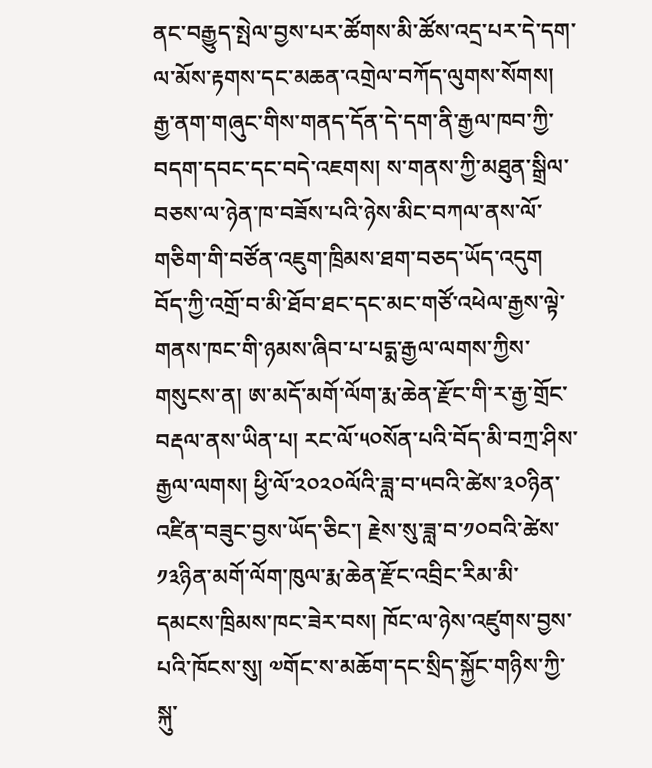ནང་བརྒྱུད་སྤེལ་བྱས་པར་ཚོགས་མི་ཚོས་འདྲ་པར་དེ་དག་ལ་མོས་རྟགས་དང་མཆན་འགྲེལ་བཀོད་ལུགས་སོགས། རྒྱ་ནག་གཞུང་གིས་གནད་དོན་དེ་དག་ནི་རྒྱལ་ཁབ་ཀྱི་བདག་དབང་དང་བདེ་འཇགས། ས་གནས་ཀྱི་མཐུན་སྒྲིལ་བཅས་ལ་ཉེན་ཁ་བཟོས་པའི་ཉེས་མིང་བཀལ་ནས་ལོ་གཅིག་གི་བཙོན་འཇུག་ཁྲིམས་ཐག་བཅད་ཡོད་འདུག
བོད་ཀྱི་འགྲོ་བ་མི་ཐོབ་ཐང་དང་མང་གཙོ་འཕེལ་རྒྱས་ལྟེ་གནས་ཁང་གི་ཉམས་ཞིབ་པ་པདྨ་རྒྱལ་ལགས་ཀྱིས་གསུངས་ན། ཨ་མདོ་མགོ་ལོག་རྨ་ཆེན་རྫོང་གི་ར་རྒྱ་གྲོང་བརྡལ་ནས་ཡིན་པ། རང་ལོ་༥༠སོན་པའི་བོད་མི་བཀྲ་ཤིས་རྒྱལ་ལགས། ཕྱི་ལོ་༢༠༢༠ལོའི་ཟླ་བ་༥བའི་ཚེས་༣༠ཉིན་འཛིན་བཟུང་བྱས་ཡོད་ཅིང་། རྗེས་སུ་ཟླ་བ་༡༠བའི་ཚེས་༡༣ཉིན་མགོ་ལོག་ཁུལ་རྨ་ཆེན་རྫོང་འབྲིང་རིམ་མི་དམངས་ཁྲིམས་ཁང་ཟེར་བས། ཁོང་ལ་ཉེས་འཛུགས་བྱས་པའི་ཁོངས་སུ། ༧གོང་ས་མཆོག་དང་སྲིད་སྐྱོང་གཉིས་ཀྱི་སྐུ་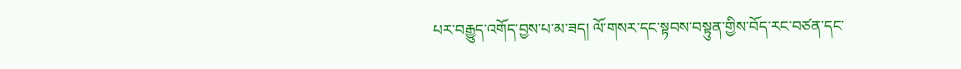པར་བརྒྱུད་འགོད་བྱས་པ་མ་ཟད། ལོ་གསར་དང་སྟབས་བསྟུན་གྱིས་བོད་རང་བཙན་དང་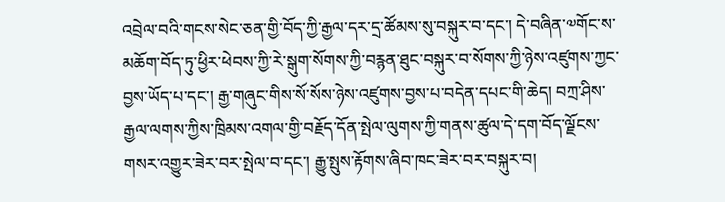འབྲེལ་བའི་གངས་སེང་ཅན་གྱི་བོད་ཀྱི་རྒྱལ་དར་དྲ་ཚོམས་སུ་བསྐུར་བ་དང་། དེ་བཞིན་༧གོང་ས་མཆོག་བོད་ཏུ་ཕྱིར་ཕེབས་ཀྱི་རེ་སྒུག་སོགས་ཀྱི་བརྙན་ཐུང་བསྐུར་བ་སོགས་ཀྱི་ཉེས་འཛུགས་ཀྱང་བྱས་ཡོད་པ་དང་། རྒྱ་གཞུང་གིས་སོ་སོས་ཉེས་འཛུགས་བྱས་པ་བདེན་དཔང་གི་ཆེད། བཀྲ་ཤིས་རྒྱལ་ལགས་ཀྱིས་ཁྲིམས་འགལ་གྱི་བརྗོད་དོན་སྤེལ་ལུགས་ཀྱི་གནས་ཚུལ་དེ་དག་བོད་ལྗོངས་གསར་འགྱུར་ཟེར་བར་སྤེལ་བ་དང་། རྒྱུ་སྤུས་རྟོགས་ཞིབ་ཁང་ཟེར་བར་བསྐུར་བ།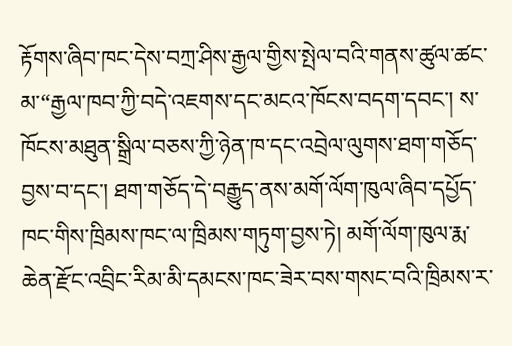རྟོགས་ཞིབ་ཁང་དེས་བཀྲ་ཤིས་རྒྱལ་གྱིས་སྤེལ་བའི་གནས་ཚུལ་ཚང་མ་“རྒྱལ་ཁབ་ཀྱི་བདེ་འཇགས་དང་མངའ་ཁོངས་བདག་དབང་། ས་ཁོངས་མཐུན་སྒྲིལ་བཅས་ཀྱི་ཉེན་ཁ་དང་འབྲེལ་ལུགས་ཐག་གཅོད་བྱས་བ་དང་། ཐག་གཅོད་དེ་བརྒྱུད་ནས་མགོ་ལོག་ཁུལ་ཞིབ་དཔྱོད་ཁང་གིས་ཁྲིམས་ཁང་ལ་ཁྲིམས་གཏུག་བྱས་ཏེ། མགོ་ལོག་ཁུལ་རྨ་ཆེན་རྫོང་འབྲིང་རིམ་མི་དམངས་ཁང་ཟེར་བས་གསང་བའི་ཁྲིམས་ར་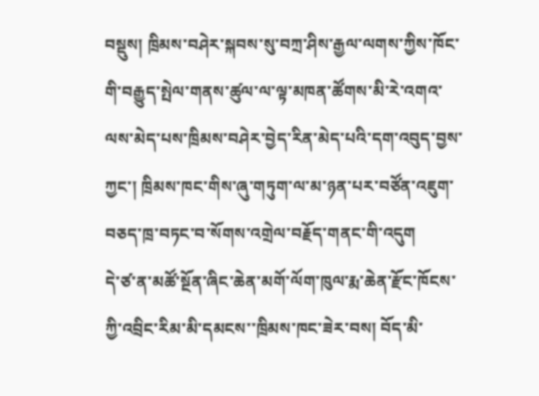བསྡུས། ཁྲིམས་བཤེར་སྐབས་སུ་བཀྲ་ཤིས་རྒྱལ་ལགས་ཀྱིས་ཁོང་གི་བརྒྱུད་སྤེལ་གནས་ཚུལ་ལ་ལྟ་མཁན་ཚོགས་མི་རེ་འགའ་ལས་མེད་པས་ཁྲིམས་བཤེར་བྱེད་རིན་མེད་པའི་དག་འབུད་བྱས་ཀྱང་། ཁྲིམས་ཁང་གིས་ཞུ་གཏུག་ལ་མ་ཉན་པར་བཙོན་འཇུག་བཅད་ཁྲ་བཏང་བ་སོགས་འགྲེལ་བརྗོད་གནང་གི་འདུག
དེ་ཙ་ན་མཚོ་སྔོན་ཞིང་ཆེན་མགོ་ལོག་ཁུལ་རྨ་ཆེན་རྫོང་ཁོངས་ཀྱི་འབྲིང་རིམ་མི་དམངས་་ཁྲིམས་ཁང་ཟེར་བས། བོད་མི་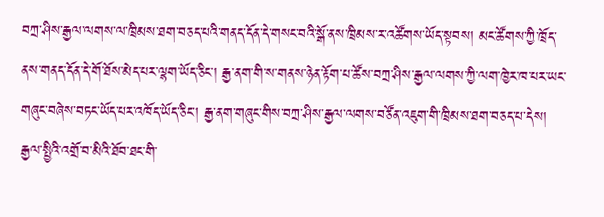བཀྲ་ཤིས་རྒྱལ་ལགས་ལ་ཁྲིམས་ཐག་བཅད་པའི་གནད་དོན་དེ་གསང་བའི་སྒོ་ནས་ཁྲིམས་ར་འཚོགས་ཡོད་སྟབས། མང་ཚོགས་ཀྱི་ཁྲོད་ནས་གནད་དོན་དེ་གོ་ཐོས་མེད་པར་ལྷག་ཡོད་ཅིང་། རྒྱ་ནག་གི་ས་གནས་ཉེན་རྟོག་པ་ཚོས་བཀྲ་ཤིས་རྒྱལ་ལགས་ཀྱི་ལག་ཁྱེར་ཁ་པར་ཡང་གཞུང་བཞེས་བཏང་ཡོད་པར་འཁོད་ཡོད་ཅིང་། རྒྱ་ནག་གཞུང་གིས་བཀྲ་ཤིས་རྒྱལ་ལགས་བཙོན་འཇུག་གི་ཁྲིམས་ཐག་བཅད་པ་དེས། རྒྱལ་སྤྱིའི་འགྲོ་བ་མིའི་ཐོབ་ཐང་གི་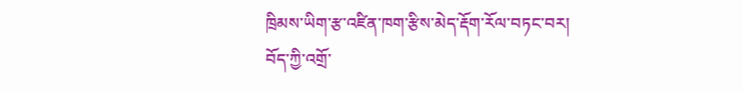ཁྲིམས་ཡིག་རྩ་འཛིན་ཁག་རྩིས་མེད་རྡོག་རོལ་བཏང་བར། བོད་ཀྱི་འགྲོ་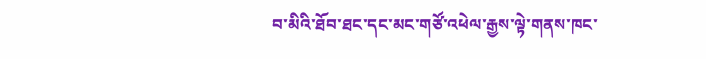བ་མིའི་ཐོབ་ཐང་དང་མང་གཙོ་འཕེལ་རྒྱས་ལྟེ་གནས་ཁང་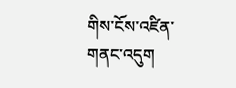གིས་ངོས་འཛིན་གནང་འདུག